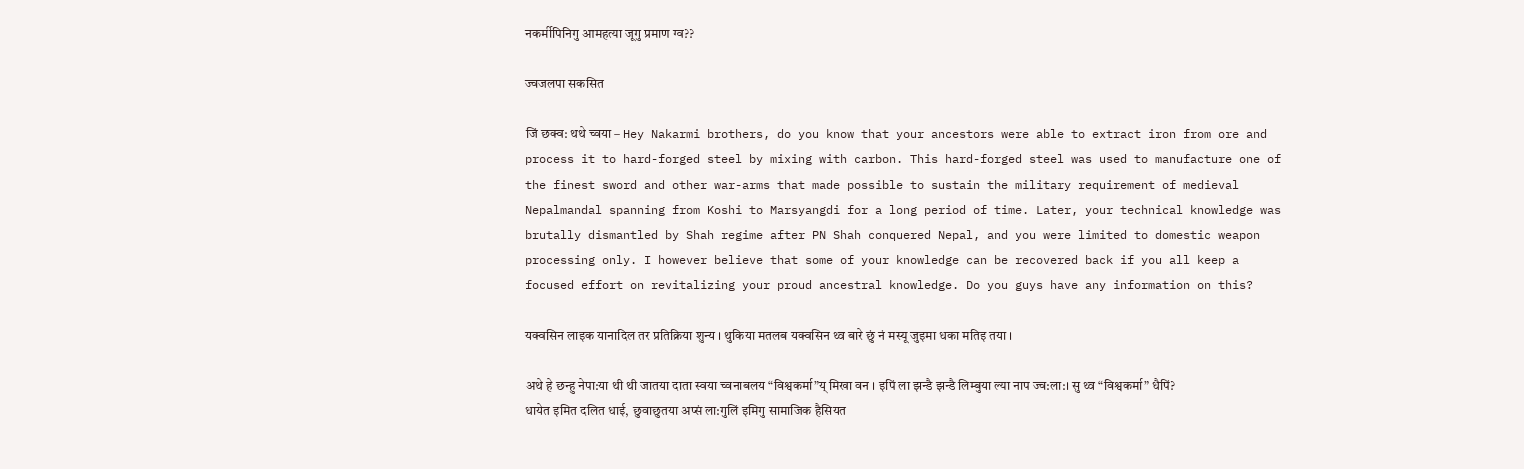नकर्मीपिनिगु आमहत्या जूगु प्रमाण ग्व??

ज्वजलपा सकसित

जिं छक्व: थथे च्वया – Hey Nakarmi brothers, do you know that your ancestors were able to extract iron from ore and process it to hard-forged steel by mixing with carbon. This hard-forged steel was used to manufacture one of the finest sword and other war-arms that made possible to sustain the military requirement of medieval Nepalmandal spanning from Koshi to Marsyangdi for a long period of time. Later, your technical knowledge was brutally dismantled by Shah regime after PN Shah conquered Nepal, and you were limited to domestic weapon processing only. I however believe that some of your knowledge can be recovered back if you all keep a focused effort on revitalizing your proud ancestral knowledge. Do you guys have any information on this?

यक्वसिन लाइक यानादिल तर प्रतिक्रिया शुन्य । थुकिया मतलब यक्वसिन थ्व बारे छुं नं मस्यू जुइमा धका मतिइ तया ।

अथे हे छन्हु नेपा:या थी थी जातया दाता स्वया च्वनाबलय “विश्वकर्मा”य् मिखा वन । इपिं ला झन्डै झन्डै लिम्बुया ल्या नाप ज्व:ला:। सु थ्व “विश्वकर्मा” धैपिं? धायेत इमित दलित धाई, छुवाछुतया अप्सं ला:गुलिं इमिगु सामाजिक हैसियत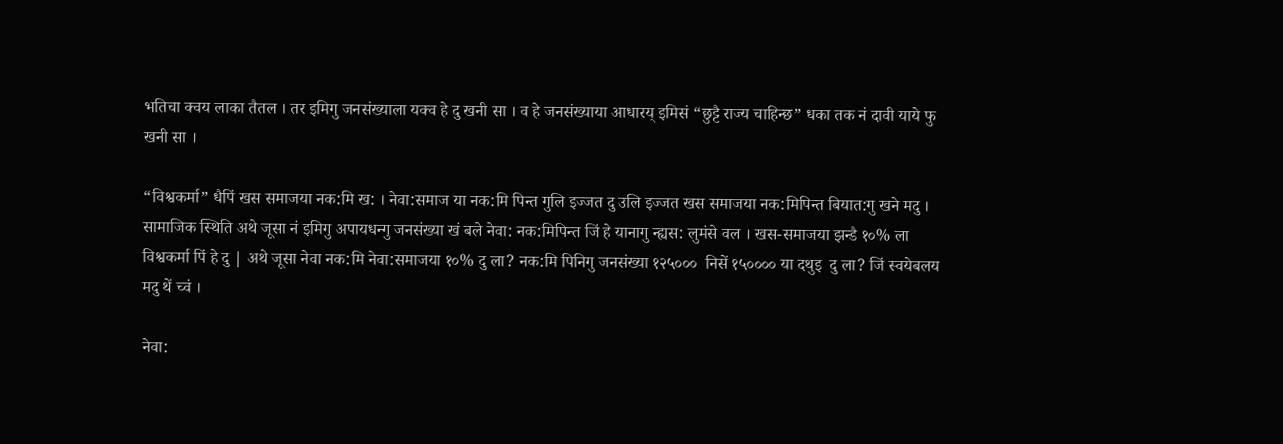भतिचा क्वय लाका तैतल । तर इमिगु जनसंख्याला यक्व हे दु खनी सा । व हे जनसंख्याया आधारय् इमिसं “छुट्टै राज्य चाहिन्छ” धका तक नं दावी याये फु खनी सा ।

“विश्वकर्मा” धैपिं खस समाजया नक:मि ख: । नेवा:समाज या नक:मि पिन्त गुलि इज्जत दु उलि इज्जत खस समाजया नक:मिपिन्त बियात:गु खने मदु । सामाजिक स्थिति अथे जूसा नं इमिगु अपायधन्गु जनसंख्या खं बले नेवा: नक:मिपिन्त जिं हे यानागु न्ह्यस: लुमंसे वल । खस-समाजया झन्डै १०% ला विश्वकर्मा पिं हे दु | अथे जूसा नेवा नक:मि नेवा:समाजया १०% दु ला? नक:मि पिनिगु जनसंख्या १२५०००  निसें १५०००० या दथुइ  दु ला? जिं स्वयेबलय मदु थें च्वं ।

नेवा: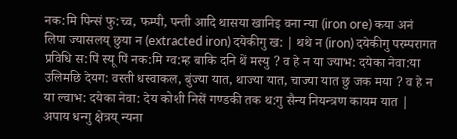नक:मि पिन्सं फु:च्व, फम्पी, पन्ती आदि थासया खानिइ वना न्या (iron ore) कया अनं लिपा ज्यासलय् छुया न (extracted iron) दयेकीगु ख: | थथे न (iron) दयेकीगु परम्परागत प्रविधि स:पिं स्यू पिं नक:मि ग्व:म्ह बाकि दनि थें मस्यु ? व हे न या ज्याभ: दयेका नेवा:या उलिमछि देयग: वस्ती धस्वाकल, बुंज्या यात, थाज्या यात, चाज्या यात छु जक मया ? व हे न या ल्वाभ: दयेका नेवा: देय कोशी निसें गण्डकी तक थ:गु सैन्य नियन्त्रण कायम यात | अपाय धन्गु क्षेत्रय् न्यना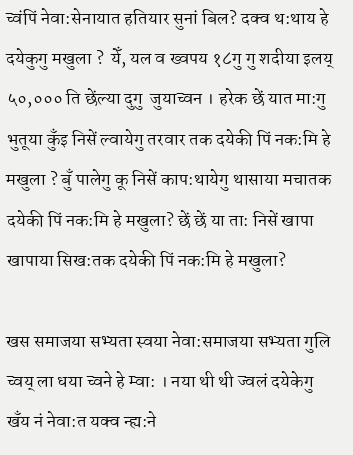च्वंपिं नेवा:सेनायात हतियार सुनां बिल? दक्व थ:थाय हे दयेकुगु मखुला ?  येँ, यल व ख्वपय १८गु गु शदीया इलय्  ५०,००० ति छेंल्या दुगु  जुयाच्वन । हरेक छें यात मा:गु भुतूया कुँइ निसें ल्वायेगु तरवार तक दयेकी पिं नक:मि हे मखुला ? बुँ पालेगु कू निसें काप:थायेगु थासाया मचातक दयेकी पिं नक:मि हे मखुला? छें छें या ता: निसें खापा खापाया सिख:तक दयेकी पिं नक:मि हे मखुला?

खस समाजया सभ्यता स्वया नेवा:समाजया सभ्यता गुलि च्वय् ला धया च्वने हे म्वा: । नया थी थी ज्वलं दयेकेगु खँय नं नेवा:त यक्व न्ह्य:ने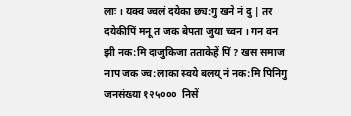लाः । यक्व ज्वलं दयेका छ्य:गु खने नं दु | तर दयेकीपिं मनू त जक बेपता जुया च्वन । गन वन झी नक:मि दाजुकिजा तताकेहें पिं ? खस समाज नाप जक ज्व:लाका स्वये बलय् नं नक:मि पिनिगु जनसंख्या १२५०००  निसें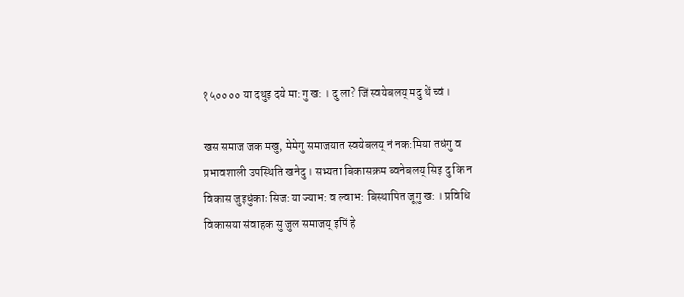१५०००० या दथुइ दये मा:गु ख: । दु ला? जिं स्वयेबलय् मदु थें च्वं ।

खस समाज जक मखु, मेमेगु समाजयात स्वयेबलय् नं नक:मिया तधंगु व प्रभावशाली उपस्थिति खनेदु । सभ्यता बिकासक्रम ब्वनेबलय् सिइ दु कि न विकास जुइधुंकाः सिज:या ज्याभ: व ल्वाभ: बिस्थापित जूगु ख: । प्रविधि विकासया संवाहक सु जुल समाजय् इपिं हे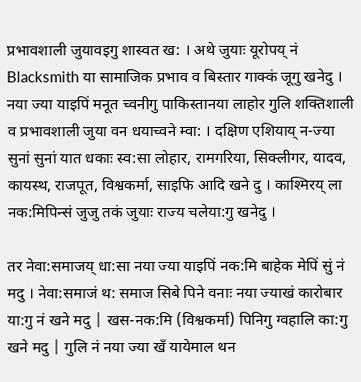प्रभावशाली जुयावइगु शास्वत ख: । अथे जुयाः यूरोपय् नं Blacksmith या सामाजिक प्रभाव व बिस्तार गाक्कं जूगु खनेदु । नया ज्या याइपिं मनूत च्वनीगु पाकिस्तानया लाहोर गुलि शक्तिशाली व प्रभावशाली जुया वन धयाच्वने म्वा: । दक्षिण एशियाय् न-ज्या सुनां सुनां यात धकाः स्व:सा लोहार, रामगरिया, सिक्लीगर, यादव, कायस्थ, राजपूत, विश्वकर्मा, साइफि आदि खने दु । काश्मिरय् ला नक:मिपिन्सं जुजु तकं जुयाः राज्य चलेया:गु खनेदु ।

तर नेवा:समाजय् धा:सा नया ज्या याइपिं नक:मि बाहेक मेपिं सुं नं मदु । नेवा:समाजं थ: समाज सिबे पिने वनाः नया ज्याखं कारोबार या:गु नं खने मदु | खस-नक:मि (विश्वकर्मा) पिनिगु ग्वहालि का:गु खने मदु | गुलि नं नया ज्या खँ यायेमाल थन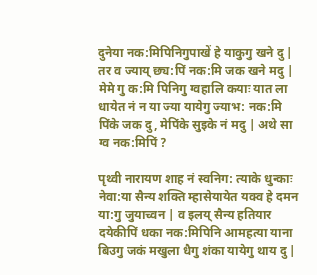दुनेया नक:मिपिनिगुपाखें हे याकुगु खने दु | तर व ज्याय् छ्य:पिं नक:मि जक खने मदु | मेमे गु क:मि पिनिगु ग्वहालि कयाः यात ला धायेत नं न या ज्या यायेगु ज्याभ: नक:मि पिंके जक दु, मेपिंके सुइके नं मदु | अथे सा ग्व नक:मिपिं ?

पृथ्वी नारायण शाह नं स्वनिग: त्याके धुन्काः नेवा:या सैन्य शक्ति म्हासेयायेत यक्व हे दमन या:गु जुयाच्वन | व इलय् सैन्य हतियार दयेकीपिं धका नक:मिपिनि आमहत्या याना बिउगु जकं मखुला धैगु शंका यायेगु थाय दु |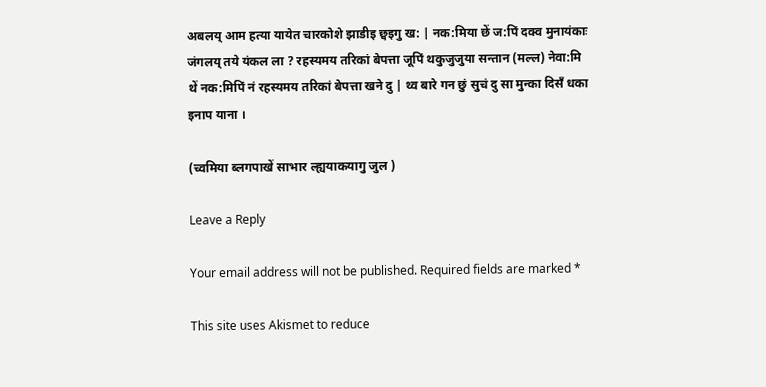अबलय् आम हत्या यायेत चारकोशे झाडीइ छ्वइगु ख: | नक:मिया छें ज:पिं दक्व मुनायंकाः जंगलय् तये यंकल ला ? रहस्यमय तरिकां बेपत्ता जूपिं थकुजुजुया सन्तान (मल्ल) नेवा:मि थें नक:मिपिं नं रहस्यमय तरिकां बेपत्ता खने दु | थ्व बारे गन छुं सुचं दु सा मुन्का दिसँ धका इनाप याना ।

(च्वमिया ब्लगपाखें साभार ल्ह्ययाकयागु जुल )

Leave a Reply

Your email address will not be published. Required fields are marked *

This site uses Akismet to reduce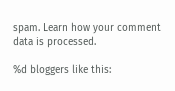spam. Learn how your comment data is processed.

%d bloggers like this: